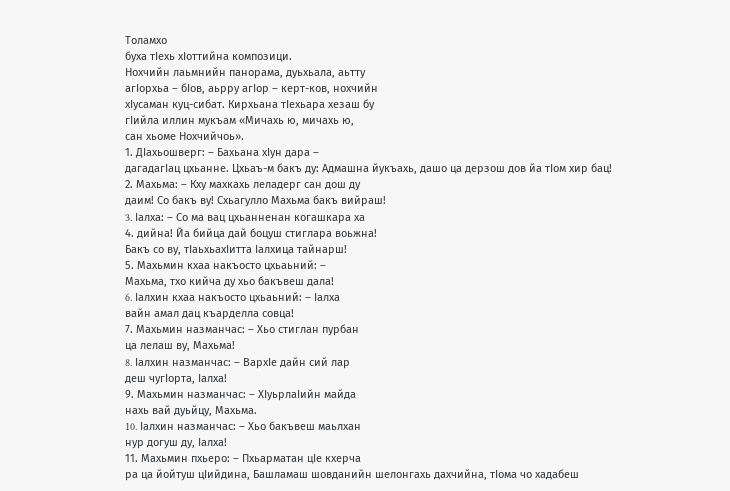Толамхо
буха тIехь хIоттийна композици.
Нохчийн лаьмнийн панорама, дуьхьала, аьтту
агIорхьа – бIов, аьрру агIор – керт-ков, нохчийн
хIусаман куц-сибат. Кирхьана тIехьара хезаш бу
гIийла иллин мукъам «Мичахь ю, мичахь ю,
сан хьоме Нохчийчоь».
1. ДIахьошверг: – Бахьана хIун дара –
дагадагIац цхьанне. Цхьаъ-м бакъ ду: Адмашна йукъахь, дашо ца дерзош дов йа тIом хир бац!
2. Махьма: – Кху махкахь леладерг сан дош ду
даим! Со бакъ ву! Схьагулло Махьма бакъ вийраш!
3. Iалха: – Со ма вац цхьанненан когашкара ха
4. дийна! Йа бийца дай боцуш стиглара воьжна!
Бакъ со ву, тIаьхьахIитта Iалхица тайнарш!
5. Махьмин кхаа накъосто цхьаьний: –
Махьма, тхо кийча ду хьо бакъвеш дала!
6. Iалхин кхаа накъосто цхьаьний: – Iалха
вайн амал дац къарделла совца!
7. Махьмин назманчас: – Хьо стиглан пурбан
ца лелаш ву, Махьма!
8. Iалхин назманчас: – ВархIе дайн сий лар
деш чугIорта, Iалха!
9. Махьмин назманчас: – ХIуьрлаIийн майда
нахь вай дуьйцу, Махьма.
10. Iалхин назманчас: – Хьо бакъвеш маьлхан
нур догуш ду, Iалха!
11. Махьмин пхьеро: – Пхьарматан цIе кхерча
ра ца йойтуш цIийдина, Башламаш шовданийн шелонгахь дахчийна, тIома чо хадабеш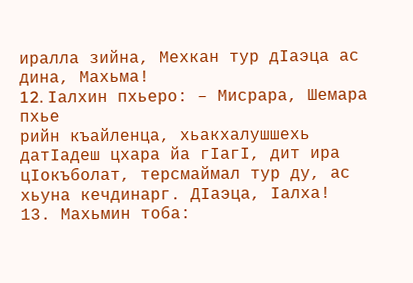иралла зийна, Мехкан тур дIаэца ас дина, Махьма!
12. Iалхин пхьеро: – Мисрара, Шемара пхье
рийн къайленца, хьакхалушшехь датIадеш цхара йа гIагI, дит ира цIокъболат, терсмаймал тур ду, ас хьуна кечдинарг. ДIаэца, Iалха!
13. Махьмин тоба: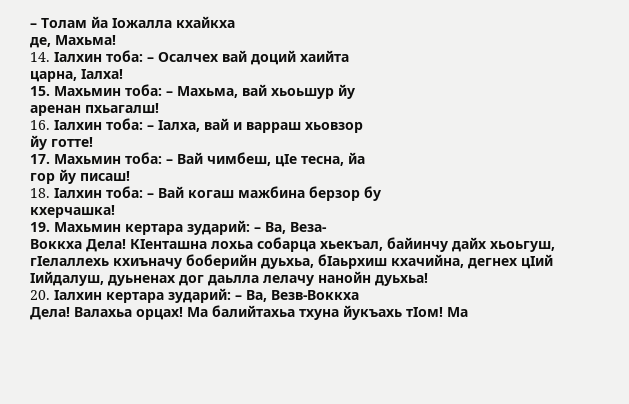– Толам йа Iожалла кхайкха
де, Махьма!
14. Iалхин тоба: – Осалчех вай доций хаийта
царна, Iалха!
15. Махьмин тоба: – Махьма, вай хьоьшур йу
аренан пхьагалш!
16. Iалхин тоба: – Iалха, вай и варраш хьовзор
йу готте!
17. Махьмин тоба: – Вай чимбеш, цIе тесна, йа
гор йу писаш!
18. Iалхин тоба: – Вай когаш мажбина берзор бу
кхерчашка!
19. Махьмин кертара зударий: – Ва, Веза-
Воккха Дела! КIенташна лохьа собарца хьекъал, байинчу дайх хьоьгуш, гIелаллехь кхиъначу боберийн дуьхьа, бIаьрхиш кхачийна, дегнех цIий Iийдалуш, дуьненах дог даьлла лелачу нанойн дуьхьа!
20. Iалхин кертара зударий: – Ва, Везв-Воккха
Дела! Валахьа орцах! Ма балийтахьа тхуна йукъахь тIом! Ма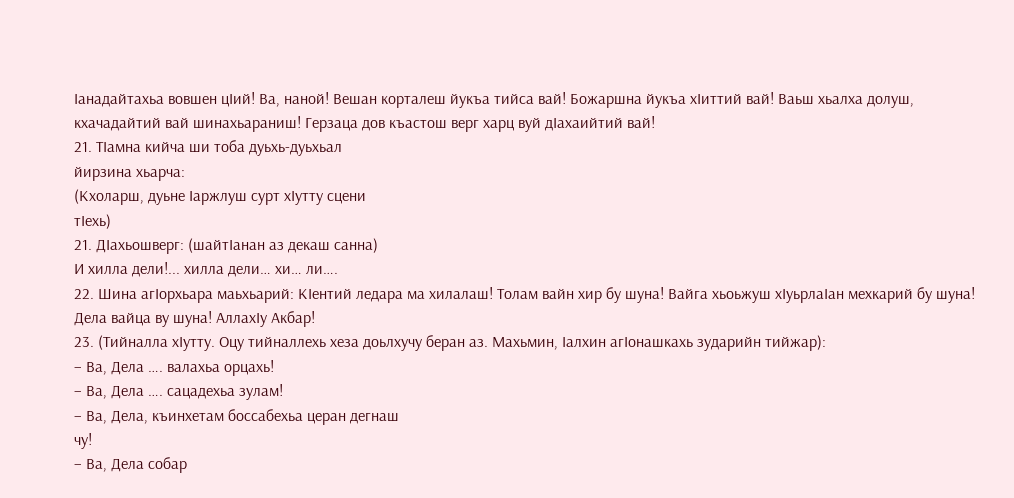Iанадайтахьа вовшен цIий! Ва, наной! Вешан корталеш йукъа тийса вай! Божаршна йукъа хIиттий вай! Ваьш хьалха долуш, кхачадайтий вай шинахьараниш! Герзаца дов къастош верг харц вуй дIахаийтий вай!
21. ТIамна кийча ши тоба дуьхь-дуьхьал
йирзина хьарча:
(Кхоларш, дуьне Iаржлуш сурт хIутту сцени
тIехь)
21. ДIахьошверг: (шайтIанан аз декаш санна)
И хилла дели!... хилла дели… хи… ли….
22. Шина агIорхьара маьхьарий: КIентий ледара ма хилалаш! Толам вайн хир бу шуна! Вайга хьоьжуш хIуьрлаIан мехкарий бу шуна! Дела вайца ву шуна! АллахIу Акбар!
23. (Тийналла хIутту. Оцу тийналлехь хеза доьлхучу беран аз. Махьмин, Iалхин агIонашкахь зударийн тийжар):
– Ва, Дела …. валахьа орцахь!
– Ва, Дела …. сацадехьа зулам!
– Ва, Дела, къинхетам боссабехьа церан дегнаш
чу!
– Ва, Дела собар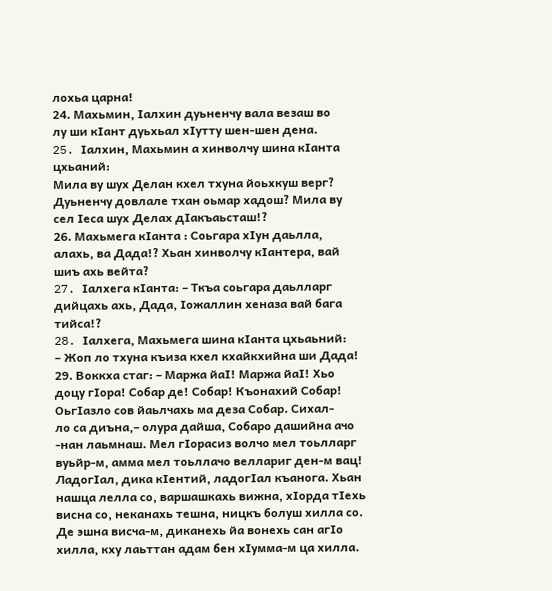лохьа царна!
24. Махьмин, Iалхин дуьненчу вала везаш во
лу ши кIант дуьхьал хIутту шен-шен дена.
25. Iалхин, Махьмин а хинволчу шина кIанта
цхьаний:
Мила ву шух Делан кхел тхуна йоьхкуш верг?
Дуьненчу довлале тхан оьмар хадош? Мила ву
сел Iеса шух Делах дIакъаьсташ!?
26. Махьмега кIанта : Соьгара хIун даьлла,
алахь, ва Дада!? Хьан хинволчу кIантера, вай
шиъ ахь вейта?
27. Iалхега кIанта: – Ткъа соьгара даьлларг
дийцахь ахь, Дада, Iожаллин хеназа вай бага
тийса!?
28. Iалхега, Махьмега шина кIанта цхьаьний:
– Жоп ло тхуна къиза кхел кхайкхийна ши Дада!
29. Воккха стаг: – Маржа йаI! Маржа йаI! Хьо
доцу гIора! Собар де! Собар! Къонахий Собар!
ОьгIазло сов йаьлчахь ма деза Собар. Сихал-
ло са диъна,– олура дайша, Собаро дашийна ачо
-нан лаьмнаш. Мел гIорасиз волчо мел тоьлларг
вуьйр-м, амма мел тоьллачо веллариг ден-м вац!
ЛадогIал, дика кIентий, ладогIал къанога. Хьан
нашца лелла со, варшашкахь вижна, хIорда тIехь
висна со, неканахь тешна, ницкъ болуш хилла со.
Де эшна висча-м, диканехь йа вонехь сан агIо
хилла, кху лаьттан адам бен хIумма-м ца хилла.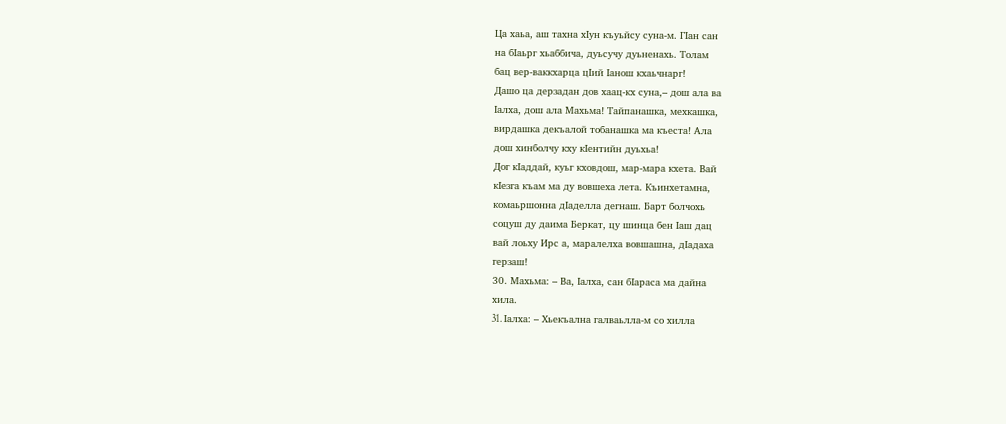Ца хаьа, аш тахна хIун къуьйсу суна-м. ГIан сан
на бIаьрг хьаббича, дуьсучу дуьненахь. Толам
бац вер-ваккхарца цIий Iанош кхаьчнарг!
Дашо ца дерзадан дов хаац-кх суна,– дош ала ва
Iалха, дош ала Махьма! Тайпанашка, мехкашка,
вирдашка декъалой тобанашка ма къеста! Ала
дош хинболчу кху кIентийн дуьхьа!
Дог кIаддай, куьг кховдош, мар-мара кхета. Вай
кIезга къам ма ду вовшеха лета. Къинхетамна,
комаьршонна дIаделла дегнаш. Барт болчохь
соцуш ду даима Беркат, цу шинца бен Iаш дац
вай лоьху Ирс а, маралелха вовшашна, дIадаха
герзаш!
30. Махьма: – Ва, Iалха, сан бIараса ма дайна
хила.
31. Iалха: – Хьекъална галваьлла-м со хилла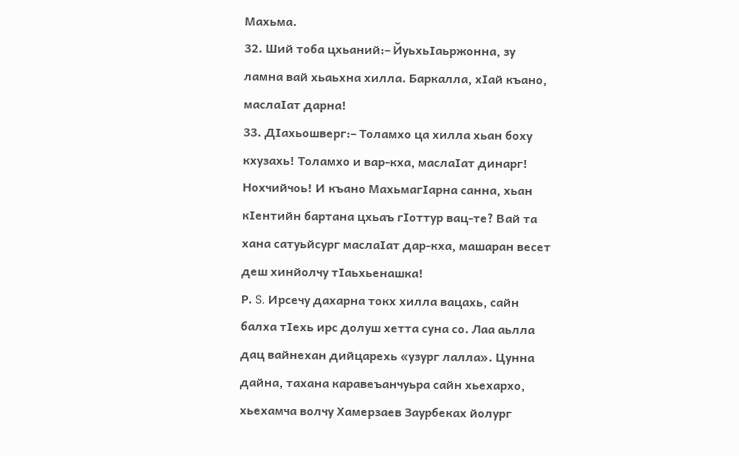Махьма.
32. Ший тоба цхьаний:– ЙуьхьIаьржонна, зу
ламна вай хьаьхна хилла. Баркалла, хIай къано,
маслаIат дарна!
33. ДIахьошверг:– Толамхо ца хилла хьан боху
кхузахь! Толамхо и вар-кха, маслаIат динарг!
Нохчийчоь! И къано МахьмагIарна санна, хьан
кIентийн бартана цхьаъ гIоттур вац-те? Вай та
хана сатуьйсург маслаIат дар-кха, машаран весет
деш хинйолчу тIаьхьенашка!
Р. S. Ирсечу дахарна токх хилла вацахь, сайн
балха тIехь ирс долуш хетта суна со. Лаа аьлла
дац вайнехан дийцарехь «узург лалла». Цунна
дайна, тахана каравеъанчуьра сайн хьехархо,
хьехамча волчу Хамерзаев Заурбеках йолург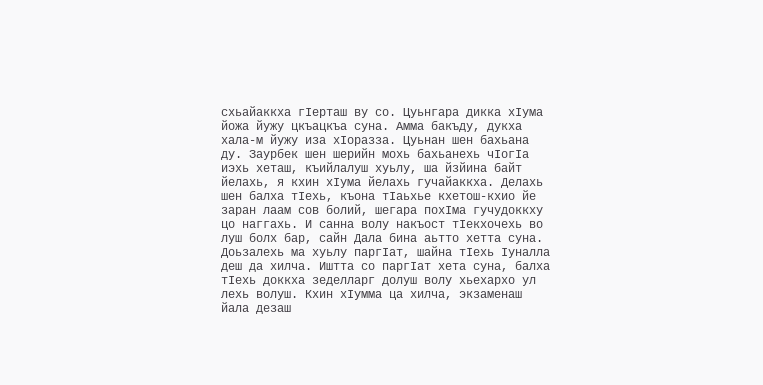схьайаккха гIерташ ву со. Цуьнгара дикка хIума
йожа йужу цкъацкъа суна. Амма бакъду, дукха
хала-м йужу иза хIоразза. Цуьнан шен бахьана
ду. Заурбек шен шерийн мохь бахьанехь чIогIа
иэхь хеташ, къийлалуш хуьлу, ша йзйина байт
йелахь, я кхин хIума йелахь гучайаккха. Делахь
шен балха тIехь, къона тIаьхье кхетош-кхио йе
заран лаам сов болий, шегара похIма гучудоккху
цо наггахь. И санна волу накъост тIекхочехь во
луш болх бар, сайн Дала бина аьтто хетта суна.
Доьзалехь ма хуьлу паргIат, шайна тIехь Iуналла
деш да хилча. Иштта со паргIат хета суна, балха
тIехь доккха зеделларг долуш волу хьехархо ул
лехь волуш. Кхин хIумма ца хилча, экзаменаш
йала дезаш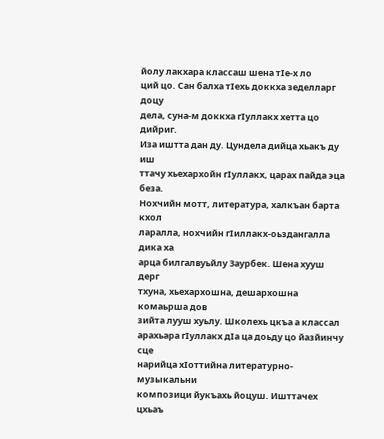йолу лакхара классаш шена тIе-х ло
ций цо. Сан балха тIехь доккха зеделларг доцу
дела, суна-м доккха гIуллакх хетта цо дийриг.
Иза иштта дан ду. Цундела дийца хьакъ ду иш
ттачу хьехархойн гIуллакх, царах пайда эца беза.
Нохчийн мотт, литература, халкъан барта кхол
ларалла, нохчийн гIиллакх-оьздангалла дика ха
арца билгалвуьйлу Заурбек. Шена хууш дерг
тхуна, хьехархошна, дешархошна комаьрша дов
зийта лууш хуьлу. Школехь цкъа а классал
арахьара гIуллакх дIа ца доьду цо йазйинчу сце
нарийца хIоттийна литературно-музыкальни
композици йукъахь йоцуш. Ишттачех цхьаъ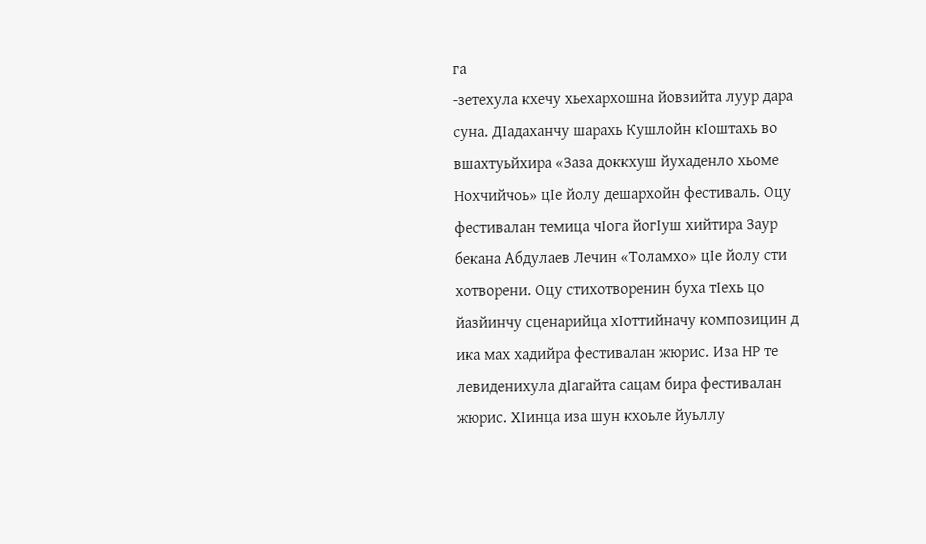га
-зетехула кхечу хьехархошна йовзийта луур дара
суна. ДIадаханчу шарахь Кушлойн кIоштахь во
вшахтуьйхира «Заза доккхуш йухаденло хьоме
Нохчийчоь» цIе йолу дешархойн фестиваль. Оцу
фестивалан темица чIога йогIуш хийтира Заур
бекана Абдулаев Лечин «Толамхо» цIе йолу сти
хотворени. Оцу стихотворенин буха тIехь цо
йазйинчу сценарийца хIоттийначу композицин д
ика мах хадийра фестивалан жюрис. Иза НР те
левиденихула дIагайта сацам бира фестивалан
жюрис. ХIинца иза шун кхоьле йуьллу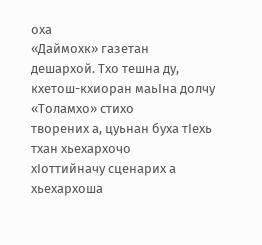оха
«Даймохк» газетан дешархой. Тхо тешна ду,
кхетош-кхиоран маьIна долчу «Толамхо» стихо
творених а, цуьнан буха тIехь тхан хьехархочо
хIоттийначу сценарих а хьехархоша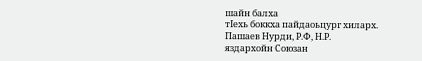шайн балха
тIехь боккха пайдаоьцург хиларх.
Пашаев Нурди, Р.Ф, Н.Р.
яздархойн Союзан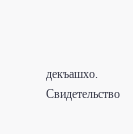декъашхо.
Свидетельство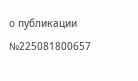о публикации №225081800657